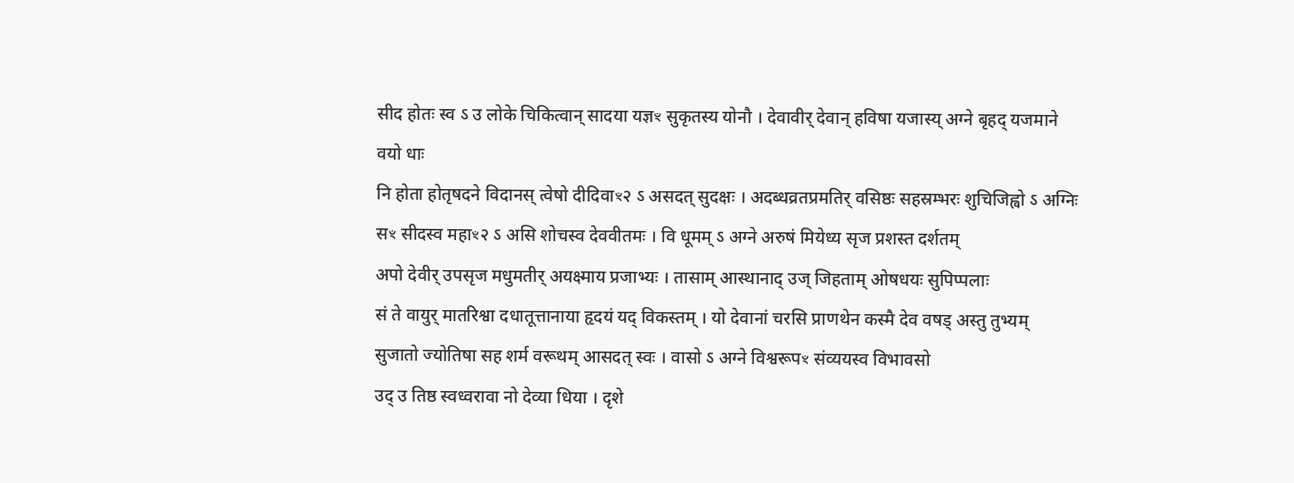सीद होतः स्व ऽ उ लोके चिकित्वान् सादया यज्ञꣳ सुकृतस्य योनौ । देवावीर् देवान् हविषा यजास्य् अग्ने बृहद् यजमाने वयो धाः
नि होता होतृषदने विदानस् त्वेषो दीदिवाꣳ२ ऽ असदत् सुदक्षः । अदब्धव्रतप्रमतिर् वसिष्ठः सहस्रम्भरः शुचिजिह्वो ऽ अग्निः
सꣳ सीदस्व महाꣳ२ ऽ असि शोचस्व देववीतमः । वि धूमम् ऽ अग्ने अरुषं मियेध्य सृज प्रशस्त दर्शतम्
अपो देवीर् उपसृज मधुमतीर् अयक्ष्माय प्रजाभ्यः । तासाम् आस्थानाद् उज् जिहताम् ओषधयः सुपिप्पलाः
सं ते वायुर् मातरिश्वा दधातूत्तानाया हृदयं यद् विकस्तम् । यो देवानां चरसि प्राणथेन कस्मै देव वषड् अस्तु तुभ्यम्
सुजातो ज्योतिषा सह शर्म वरूथम् आसदत् स्वः । वासो ऽ अग्ने विश्वरूपꣳ संव्ययस्व विभावसो
उद् उ तिष्ठ स्वध्वरावा नो देव्या धिया । दृशे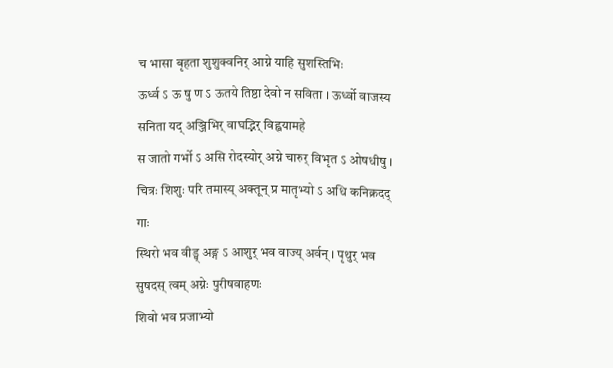च भासा बृहता शुशुक्वनिर् आग्ने याहि सुशस्तिभिः
ऊर्ध्व ऽ ऊ षु ण ऽ ऊतये तिष्ठा देवो न सविता । ऊर्ध्वो वाजस्य सनिता यद् अञ्जिभिर् वाघद्भिर् विह्वयामहे
स जातो गर्भो ऽ असि रोदस्योर् अग्ने चारुर् विभृत ऽ ओषधीषु । चित्रः शिशुः परि तमास्य् अक्तून् प्र मातृभ्यो ऽ अधि कनिक्रदद् गाः
स्थिरो भव वीड्व् अङ्ग ऽ आशुर् भव वाज्य् अर्वन् । पृथुर् भव सुषदस् त्वम् अग्नेः पुरीषवाहणः
शिवो भव प्रजाभ्यो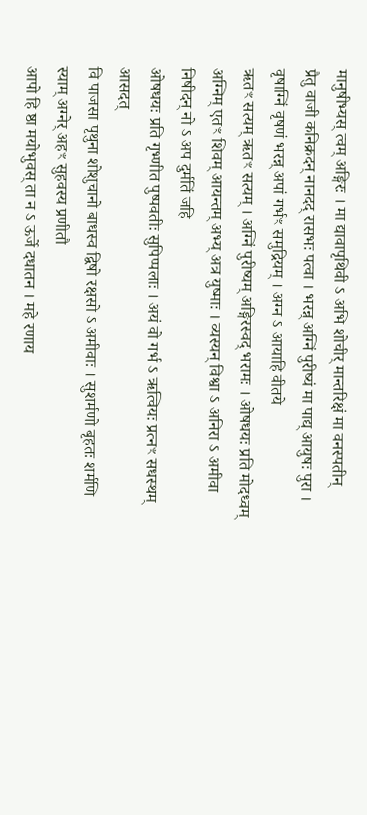मानुषीभ्यस् त्वम् अङ्गिरः । मा द्यावापृथिवी ऽ अभि शोचीर् मान्तरिक्षं मा वनस्पतीन्
प्रैतु वाजी कनिक्रदन् नानदद् रासभः पत्वा । भरन्न् अग्निं पुरीष्यं मा पाद्य् आयुषः पुरा । वृषाग्निं वृषणं भरन्न् अपां गर्भꣳ समुद्रियम् । अग्न ऽ आयाहि वीतये
ऋतꣳ सत्यम् ऋतꣳ सत्यम् । अग्निं पुरीष्यम् अङ्गिरस्वद् भरामः । ओषधयः प्रति मोदध्वम् अग्निम् एतꣳ शिवम् आयन्तम् अभ्य् अत्र युष्माः । व्यस्यन् विश्वा ऽ अनिरा ऽ अमीवा निषीदन् नो ऽ अप दुर्मतिं जहि
ओषधयः प्रति गृभ्णीत पुष्पवतीः सुपिप्पलाः । अयं वो गर्भ ऽ ऋत्वियः प्रत्नꣳ सधस्थम् आसदत्
वि पाजसा पृथुना शोशुचानो बाधस्व द्विषो रक्षसो ऽ अमीवाः । सुशर्मणो बृहतः शर्मणि स्याम् अग्नेर् अहꣳ सुहवस्य प्रणीतौ
आपो हि ष्ठा मयोभुवस् ता न ऽ ऊर्जे दधातन । महे रणाय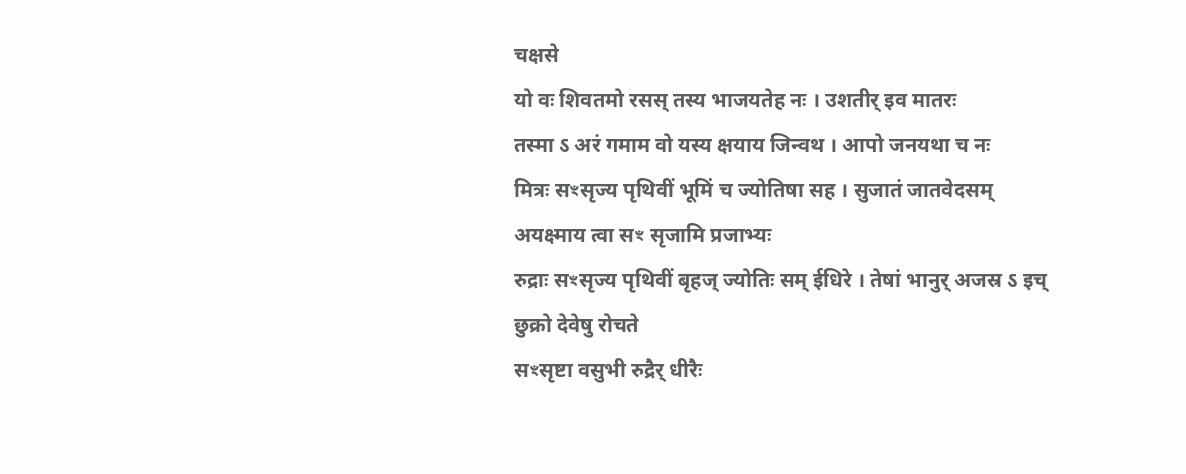चक्षसे
यो वः शिवतमो रसस् तस्य भाजयतेह नः । उशतीर् इव मातरः
तस्मा ऽ अरं गमाम वो यस्य क्षयाय जिन्वथ । आपो जनयथा च नः
मित्रः सꣳसृज्य पृथिवीं भूमिं च ज्योतिषा सह । सुजातं जातवेदसम् अयक्ष्माय त्वा सꣳ सृजामि प्रजाभ्यः
रुद्राः सꣳसृज्य पृथिवीं बृहज् ज्योतिः सम् ईधिरे । तेषां भानुर् अजस्र ऽ इच् छुक्रो देवेषु रोचते
सꣳसृष्टा वसुभी रुद्रैर् धीरैः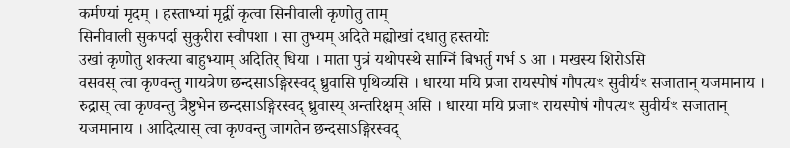कर्मण्यां मृदम् । हस्ताभ्यां मृद्वीं कृत्वा सिनीवाली कृणोतु ताम्
सिनीवाली सुकपर्दा सुकुरीरा स्वौपशा । सा तुभ्यम् अदिते मह्योखां दधातु हस्तयोः
उखां कृणोतु शक्त्या बाहुभ्याम् अदितिर् धिया । माता पुत्रं यथोपस्थे साग्निं बिभर्तु गर्भ ऽ आ । मखस्य शिरोऽसि
वसवस् त्वा कृण्वन्तु गायत्रेण छन्दसाऽङ्गिरस्वद् ध्रुवासि पृथिव्यसि । धारया मयि प्रजा रायस्पोषं गौपत्यꣳ सुवीर्यꣳ सजातान् यजमानाय । रुद्रास् त्वा कृण्वन्तु त्रैष्टुभेन छन्दसाऽङ्गिरस्वद् ध्रुवास्य् अन्तरिक्षम् असि । धारया मयि प्रजाꣳ रायस्पोषं गौपत्यꣳ सुवीर्यꣳ सजातान् यजमानाय । आदित्यास् त्वा कृण्वन्तु जागतेन छन्दसाऽङ्गिरस्वद्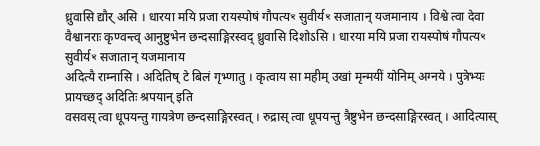ध्रुवासि द्यौर् असि । धारया मयि प्रजा रायस्पोषं गौपत्यꣳ सुवीर्यꣳ सजातान् यजमानाय । विश्वे त्वा देवा वैश्वानराः कृण्वन्त्व् आनुष्टुभेन छन्दसाङ्गिरस्वद् ध्रुवासि दिशोऽसि । धारया मयि प्रजा रायस्पोषं गौपत्यꣳ सुवीर्यꣳ सजातान् यजमानाय
अदित्यै राम्नासि । अदितिष् टे बिलं गृभ्णातु । कृत्वाय सा महीम् उखां मृन्मयीं योनिम् अग्नये । पुत्रेभ्यः प्रायच्छद् अदितिः श्रपयान् इति
वसवस् त्वा धूपयन्तु गायत्रेण छन्दसाङ्गिरस्वत् । रुद्रास् त्वा धूपयन्तु त्रैष्टुभेन छन्दसाङ्गिरस्वत् । आदित्यास्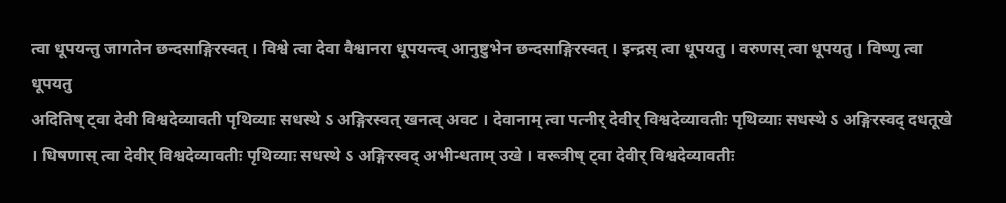त्वा धूपयन्तु जागतेन छन्दसाङ्गिरस्वत् । विश्वे त्वा देवा वैश्वानरा धूपयन्त्व् आनुष्टुभेन छन्दसाङ्गिरस्वत् । इन्द्रस् त्वा धूपयतु । वरुणस् त्वा धूपयतु । विष्णु त्वा धूपयतु
अदितिष् ट्वा देवी विश्वदेव्यावती पृथिव्याः सधस्थे ऽ अङ्गिरस्वत् खनत्व् अवट । देवानाम् त्वा पत्नीर् देवीर् विश्वदेव्यावतीः पृथिव्याः सधस्थे ऽ अङ्गिरस्वद् दधतूखे । धिषणास् त्वा देवीर् विश्वदेव्यावतीः पृथिव्याः सधस्थे ऽ अङ्गिरस्वद् अभीन्धताम् उखे । वरूत्रीष् ट्वा देवीर् विश्वदेव्यावतीः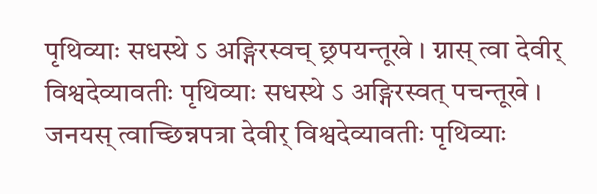पृथिव्याः सधस्थे ऽ अङ्गिरस्वच् छ्रपयन्तूखे । ग्नास् त्वा देवीर् विश्वदेव्यावतीः पृथिव्याः सधस्थे ऽ अङ्गिरस्वत् पचन्तूखे । जनयस् त्वाच्छिन्नपत्रा देवीर् विश्वदेव्यावतीः पृथिव्याः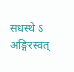सधस्थे ऽ अङ्गिरस्वत्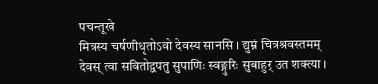पचन्तूखे
मित्रस्य चर्षणीधृतोऽवो देवस्य सानसि । द्युम्नं चित्रश्रवस्तमम्
देवस् त्वा सवितोद्वपतु सुपाणिः स्वङ्गुरिः सुबाहुर् उत शक्त्या ।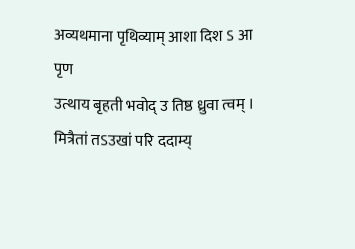अव्यथमाना पृथिव्याम् आशा दिश ऽ आ पृण
उत्थाय बृहती भवोद् उ तिष्ठ ध्रुवा त्वम् । मित्रैतां तऽउखां परि ददाम्य्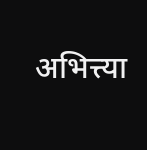अभित्त्या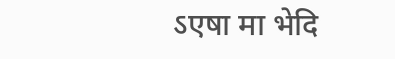ऽएषा मा भेदि